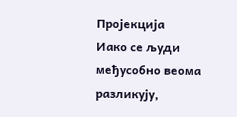Пројекција
Иако се људи међусобно веома разликују,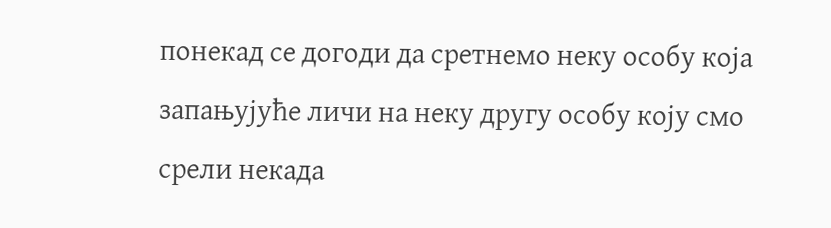понекад се догоди да сретнемо неку особу која запањујуће личи на неку другу особу коју смо срели некада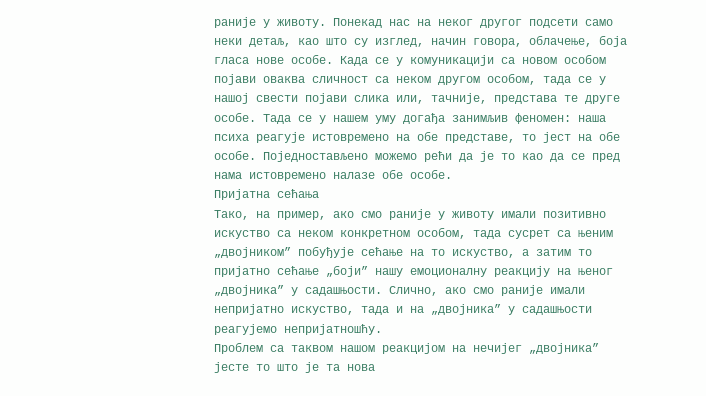раније у животу. Понекад нас на неког другог подсети само неки детаљ, као што су изглед, начин говора, облачење, боја гласа нове особе. Када се у комуникацији са новом особом појави оваква сличност са неком другом особом, тада се у нашој свести појави слика или, тачније, представа те друге особе. Тада се у нашем уму догађа занимљив феномен: наша психа реагује истовремено на обе представе, то јест на обе особе. Поједностављено можемо рећи да је то као да се пред нама истовремено налазе обе особе.
Пријатна сећања
Тако, на пример, ако смо раније у животу имали позитивно искуство са неком конкретном особом, тада сусрет са њеним „двојником” побуђује сећање на то искуство, а затим то пријатно сећање „боји” нашу емоционалну реакцију на њеног „двојника” у садашњости. Слично, ако смо раније имали непријатно искуство, тада и на „двојника” у садашњости реагујемо непријатношћу.
Проблем са таквом нашом реакцијом на нечијег „двојника” јесте то што је та нова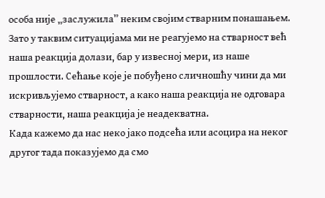особа није „заслужила” неким својим стварним понашањем. Зато у таквим ситуацијама ми не реагујемо на стварност већ наша реакција долази, бар у извесној мери, из наше прошлости. Сећање које је побуђено сличношћу чини да ми искривљујемо стварност, а како наша реакција не одговара стварности, наша реакција је неадекватна.
Када кажемо да нас неко јако подсећа или асоцира на неког другог тада показујемо да смо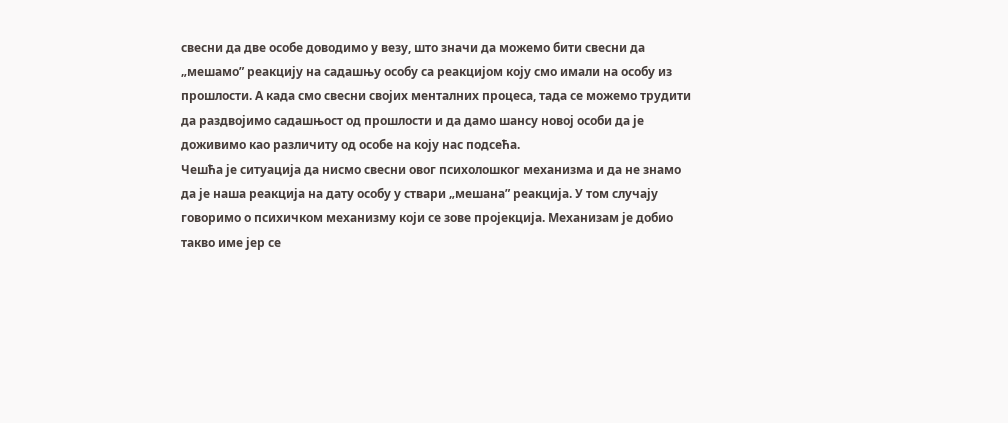свесни да две особе доводимо у везу, што значи да можемо бити свесни да „мешамо” реакцију на садашњу особу са реакцијом коју смо имали на особу из прошлости. А када смо свесни својих менталних процеса, тада се можемо трудити да раздвојимо садашњост од прошлости и да дамо шансу новој особи да је доживимо као различиту од особе на коју нас подсећа.
Чешћа је ситуација да нисмо свесни овог психолошког механизма и да не знамо да је наша реакција на дату особу у ствари „мешана” реакција. У том случају говоримо о психичком механизму који се зове пројекција. Механизам је добио такво име јер се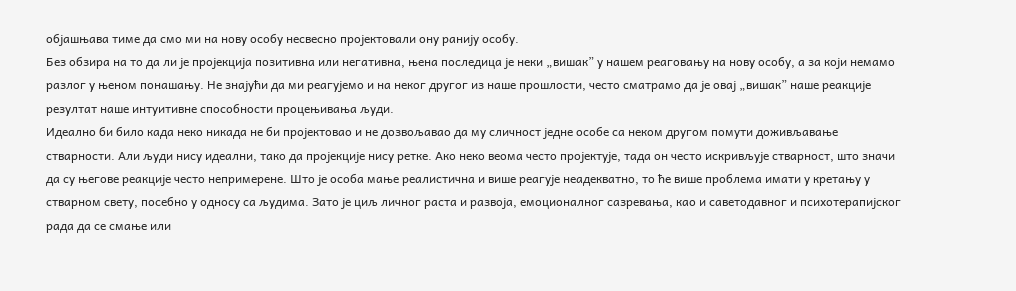објашњава тиме да смо ми на нову особу несвесно пројектовали ону ранију особу.
Без обзира на то да ли је пројекција позитивна или негативна, њена последица је неки „вишак” у нашем реаговању на нову особу, а за који немамо разлог у њеном понашању. Не знајући да ми реагујемо и на неког другог из наше прошлости, често сматрамо да је овај „вишак” наше реакције резултат наше интуитивне способности процењивања људи.
Идеално би било када неко никада не би пројектовао и не дозвољавао да му сличност једне особе са неком другом помути доживљавање стварности. Али људи нису идеални, тако да пројекције нису ретке. Ако неко веома често пројектује, тада он често искривљује стварност, што значи да су његове реакције често непримерене. Што је особа мање реалистична и више реагује неадекватно, то ће више проблема имати у кретању у стварном свету, посебно у односу са људима. Зато је циљ личног раста и развоја, емоционалног сазревања, као и саветодавног и психотерапијског рада да се смање или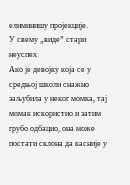елиминишу пројекције.
У свему „виде” стари неуспех
Ако је девојку која се у средњој школи снажно заљубила у неког момка, тај момак искористио и затим грубо одбацио, она може постати склона да касније у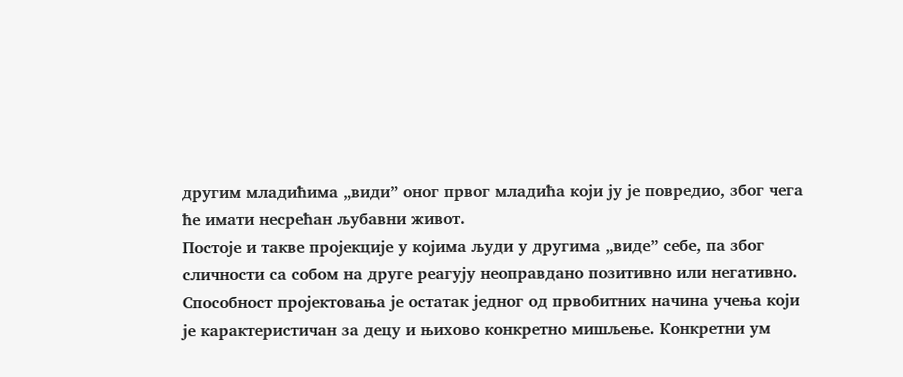другим младићима „види” оног првог младића који ју је повредио, због чега ће имати несрећан љубавни живот.
Постоје и такве пројекције у којима људи у другима „виде” себе, па због сличности са собом на друге реагују неоправдано позитивно или негативно.
Способност пројектовања је остатак једног од првобитних начина учења који је карактеристичан за децу и њихово конкретно мишљење. Конкретни ум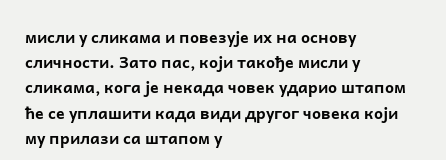мисли у сликама и повезује их на основу сличности. Зато пас, који такође мисли у сликама, кога је некада човек ударио штапом ће се уплашити када види другог човека који му прилази са штапом у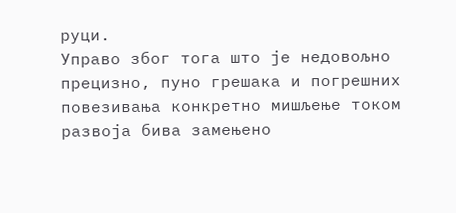руци.
Управо због тога што је недовољно прецизно, пуно грешака и погрешних повезивања конкретно мишљење током развоја бива замењено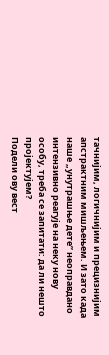тачнијим, логичнијим и прецизнијим апстрактним мишљењем. И зато када наше „унутрашње дете” неоправдано интензивно реагује на неку нову особу, треба се запитати: да ли нешто пројектујем?
Подели ову вест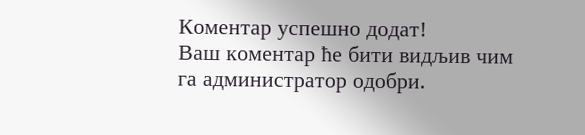Комeнтар успeшно додат!
Ваш комeнтар ћe бити видљив чим га администратор одобри.